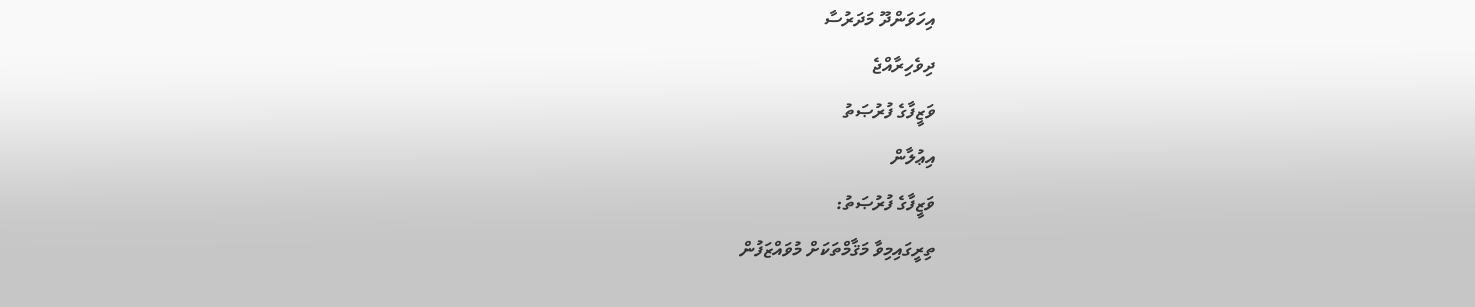އިހަވަންދޫ މަދަރުސާ
ދިވެހިރާއްޖެ
ވަޒީފާގެ ފުރުޞަތު
އިޢުލާން
ވަޒީފާގެ ފުރުޞަތު:
ތިރީގައިމިވާ މަޤާމްތަކަށް މުވައްޒަފުން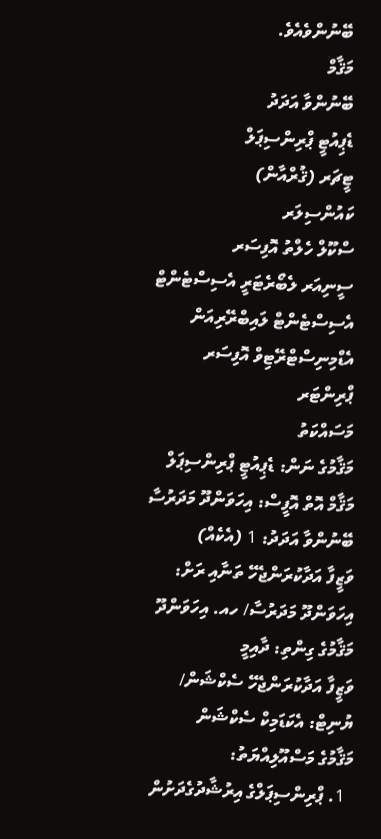ބޭނުންވެއެވެ.
މަޤާމް
ބޭނުންވާ އަދަދު
ޑެޕިއުޓީ ޕްރިންސިޕަލް
ޓީޗަރ (ޤުރްއާން)
ކައުންސިލަރ
ސްކޫލް ހެލްތު އޮފިސަރ
ސީނިއަރ ލެބޯރެޓަރީ އެސިސްޓެންޓް
އެސިސްޓެންޓް ލައިބްރޭރިއަން
އެޑްމިނިސްޓްރޭޓިވް އޮފިސަރ
ޕްރިންޓަރ
މަސައްކަތު
މަޤާމުގެ ނަން: ޑެޕިއުޓީ ޕްރިންސިޕަލް
މަޤާމް އޮތް އޮފީސް: އިހަވަންދޫ މަދަރުސާ
ބޭނުންވާ އަދަދު: 1 (އެކެއް)
ވަޒީފާ އަދާކުރަންޖެހޭ ތަނާއި ރަށް: އިހަވަންދޫ މަދަރުސާ/ ހއ. އިހަވަންދޫ
މަޤާމުގެ ގިންތި: ދާއިމީ
ވަޒީފާ އަދާކުރަންޖެހޭ ސެކްޝަން/ ޔުނިޓް: އެކަޑަމިކް ސެކްޝަން
މަޤާމުގެ މަސްއޫލިއްޔަތު:
  1. ޕްރިންސިޕަލްގެ އިރުޝާދުގެދަށުން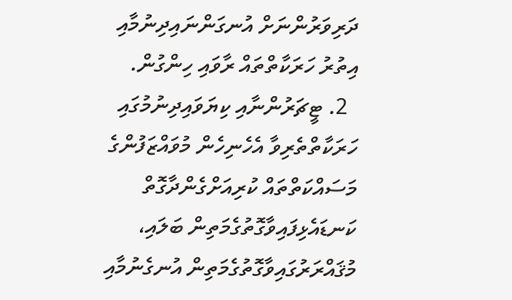ދަރިވަރުންނަށް އުނގަންނައިދިނުމާއި އިތުރު ހަރަކާތްތައް ރާވައި ހިންގުން.
  2. ޓީޗަރުންނާއި ކިޔަވައިދިނުމުގައި ހަރަކާތްތެރިވާ އެހެނިހެން މުވައްޒަފުންގެ މަސައްކަތްތައް ކުރިއަށްގެންދާގޮތް ކަނޑައެޅިފައިވާގޮތުގެމަތިން ބަލައި، މުޤައްރަރުގައިވާގޮތުގެމަތިން އުނގެނުމާއި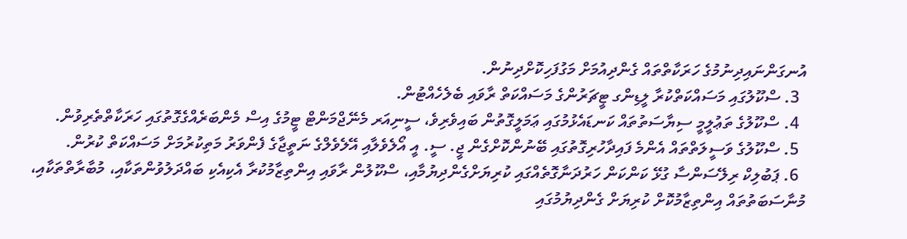އުނގަންނައިދިނުމުގެ ހަރަކާތްތައް ގެންދިއުމަށް މަގުފަހިކޮށްދިނުން.
  3. ސްކޫލުގައި މަސައްކަތްކުރާ ލީޑިންގ ޓީޗަރުންގެ މަސައްކަތް ރާވައި ބެލެހެއްޓުން.
  4. ސްކޫލުގެ ތަޢުލީމީ ސިޔާސަތުތައް ކަނޑައެޅުމުގައި ޢަމަލީގޮތުން ބައިވެރިވެ، ސީނިއަރ މެނޭޖްމަންޓް ޓީމުގެ އިސް މެންބަރެއްގެގޮތުގައި ހަރަކާތްތެރިވުން.
  5. ސްކޫލުގެ ވަސީލަތްތައް އެންމެ ފައިދާހުރިގޮތުގައި ބޭނުންކޮށްގެން ޖީ. ސީ. އީ އޯލެވެލާއި އޭލެވެލްގެ ނަތީޖާގެ ފެންވަރު މަތިކުރުމަށް މަސައްކަތް ކުރުން.
  6. ޕަބުލިކް ރިލޭސަންސާ ގުޅޭ ކަންކަން ހަރުދަނާގޮތެއްގައި ކުރިޔަށްގެންދިޔުމާއި، ސްކޫލުން ރާވައި އިންތިޒާމުކުރާ އެކިއެކި ބައްދަލުވުންތަކާއި، މުބާރާތްތަކާއި، މުނާސަބަތުތައް އިންތިޒާމުކޮށް ކުރިޔަށް ގެންދިޔުމުގައި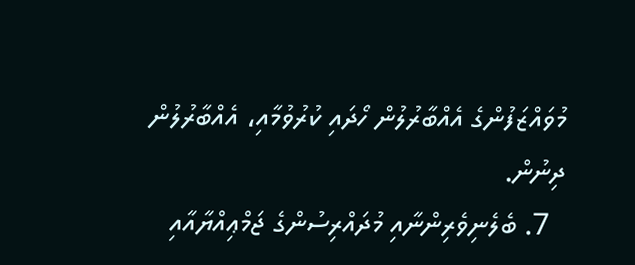މުވައްޒަފުންގެ އެއްބާރުލުން ހޯދައި ކުރުވުމާއި، އެއްބާރުލުން ދިނުން.
  7. ބެލެނިވެރިންނާއި މުދައްރިސުންގެ ޖަމްޢިއްޔާއާއި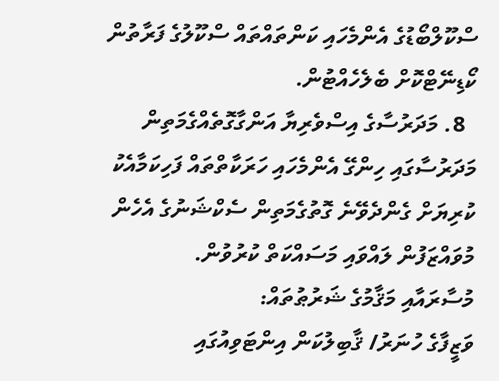ސްކޫލްބޯޑުގެ އެންމެހައި ކަންތައްތައް ސްކޫލުގެ ފަރާތުން ކޯޑިނޭޓްކޮށް ބެލެހެއްޓުން.
  8. މަދަރުސާގެ އިސްވެރިޔާ އަންގާގޮތެއްގެމަތިން މަދަރުސާގައި ހިންގޭ އެންމެހައި ހަރަކާތްތައް ފަހިކަމާއެކު ކުރިޔަށް ގެންދެވޭނެ ގޮތުގެމަތިން ސެކްޝަނުގެ އެހެން މުވައްޒަފުން ލައްވައި މަސައްކަތް ކުރުވުން.
މުސާރައާއި މަޤާމުގެ ޝަރުޠުތައް:
ވަޒީފާގެ ހުނަރު/ ޤާބިލުކަން އިންޓަވިއުގައި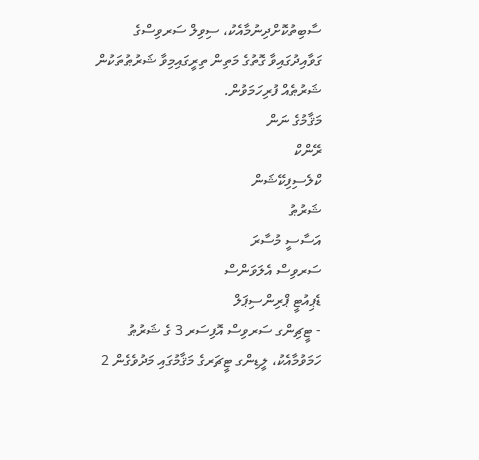ސާބިތުކޮށްދިނުމާއެކު، ސިވިލް ސަރވިސްގެ ގަވާއިދުގައިވާ ގޮތުގެ މަތިން ތިރީގައިމިވާ ޝަރުޠުތަކުން ޝަރުޠެއް ފުރިހަމަވުން.
މަޤާމުގެ ނަން
ރޭންކް
ކްލެސިފިކޭޝަން
ޝަރުޠު
އަސާސީ މުސާރަ
ސަރވިސް އެލަވަންސް
ޑެޕިއުޓީ ޕްރިންސިޕަލް
- ޓީޗިންގ ސަރވިސް އޮފިސަރ 3 ގެ ޝަރުޠު ހަމަވުމާއެކު، ލީޑިންގ ޓީޗަރގެ މަޤާމުގައި މަދުވެގެން 2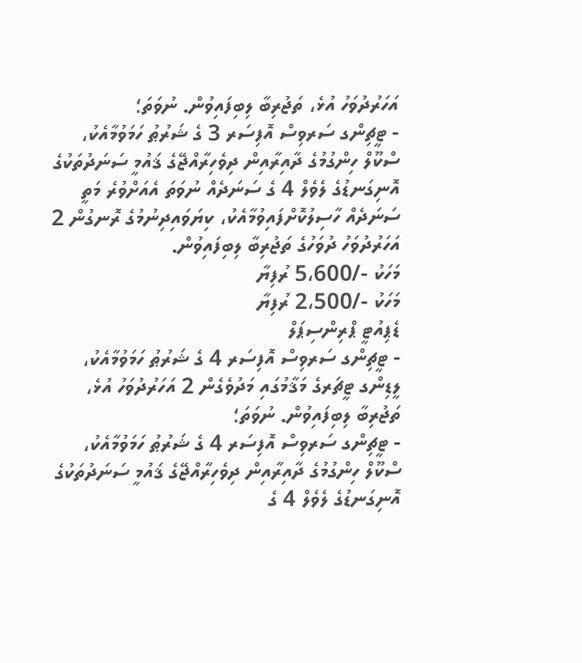އަހަރުދުވަހު އުޅެ، ތަޖުރިބާ ލިބިފައިވުން. ނުވަތަ؛
- ޓީޗިންގ ސަރވިސް އޮފިސަރ 3 ގެ ޝަރުޠު ހަމަވުމާއެކު، ސްކޫލް ހިންގުމުގެ ދާއިރާއިން ދިވެހިރާއްޖޭގެ ޤައުމީ ސަނަދުތަކުގެ އޮނިގަނޑުގެ ލެވެލް 4 ގެ ސަނަދެއް ނުވަތަ އެއަށްވުރެ މަތީ ސަނަދެއް ހާސިލުކޮށްފައިވުމާއެކު، ކިޔަވައިދިނުމުގެ ރޮނގުން 2 އަހަރުދުވަހު ދުވަހުގެ ތަޖުރިބާ ލިބިފައިވުން.
މަހަކު -/5،600 ރުފިޔާ
މަހަކު -/2،500 ރުފިޔާ
ޑެޕިއުޓީ ޕްރިންސިޕަލް
- ޓީޗިންގ ސަރވިސް އޮފިސަރ 4 ގެ ޝަރުޠު ހަމަވުމާއެކު، ލީޑިންގ ޓީޗަރގެ މަޤާމުގައި މަދުވެގެން 2 އަހަރުދުވަހު އުޅެ، ތަޖުރިބާ ލިބިފައިވުން. ނުވަތަ؛
- ޓީޗިންގ ސަރވިސް އޮފިސަރ 4 ގެ ޝަރުޠު ހަމަވުމާއެކު، ސްކޫލް ހިންގުމުގެ ދާއިރާއިން ދިވެހިރާއްޖޭގެ ޤައުމީ ސަނަދުތަކުގެ އޮނިގަނޑުގެ ލެވެލް 4 ގެ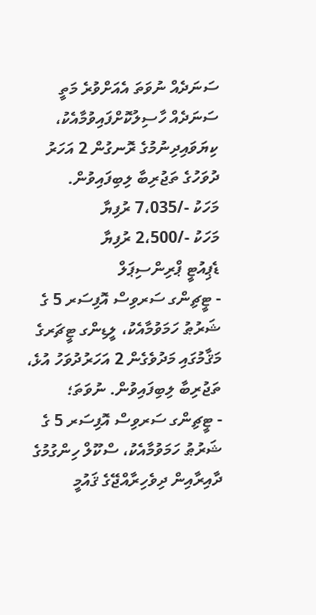ސަނަދެއް ނުވަތަ އެއަށްވުރެ މަތީ ސަނަދެއް ހާސިލުކޮށްފައިވުމާއެކު، ކިޔަވައިދިނުމުގެ ރޮނގުން 2 އަހަރު ދުވަހުގެ ތަޖުރިބާ ލިބިފައިވުން.
މަހަކު -/7،035 ރުފިޔާ
މަހަކު -/2،500 ރުފިޔާ
ޑެޕިއުޓީ ޕްރިންސިޕަލް
- ޓީޗިންގ ސަރވިސް އޮފިސަރ 5 ގެ ޝަރުޠު ހަމަވުމާއެކު، ލީޑިންގ ޓީޗަރގެ މަޤާމުގައި މަދުވެގެން 2 އަހަރުދުވަހު އުޅެ، ތަޖުރިބާ ލިބިފައިވުން. ނުވަތަ؛
- ޓީޗިންގ ސަރވިސް އޮފިސަރ 5 ގެ ޝަރުޠު ހަމަވުމާއެކު، ސްކޫލް ހިންގުމުގެ ދާއިރާއިން ދިވެހިރާއްޖޭގެ ޤައުމީ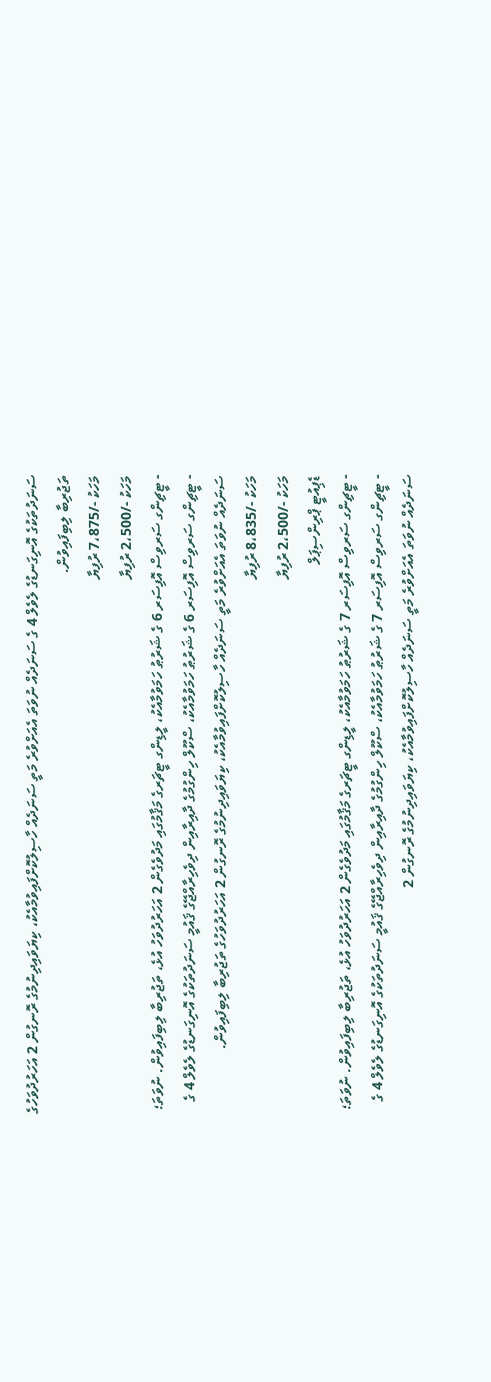ސަނަދުތަކުގެ އޮނިގަނޑުގެ ލެވެލް 4 ގެ ސަނަދެއް ނުވަތަ އެއަށްވުރެ މަތީ ސަނަދެއް ހާސިލުކޮށްފައިވުމާއެކު، ކިޔަވައިދިނުމުގެ ރޮނގުން 2 އަހަރުދުވަހުގެ ތަޖުރިބާ ލިބިފައިވުން.
މަހަކު -/7،875 ރުފިޔާ
މަހަކު -/2،500 ރުފިޔާ
- ޓީޗިންގ ސަރވިސް އޮފިސަރ 6 ގެ ޝަރުޠު ހަމަވުމާއެކު، ލީޑިންގ ޓީޗަރގެ މަޤާމުގައި މަދުވެގެން 2 އަހަރުދުވަހު އުޅެ، ތަޖުރިބާ ލިބިފައިވުން. ނުވަތަ؛
- ޓީޗިންގ ސަރވިސް އޮފިސަރ 6 ގެ ޝަރުޠު ހަމަވުމާއެކު، ސްކޫލް ހިންގުމުގެ ދާއިރާއިން ދިވެހިރާއްޖޭގެ ޤައުމީ ސަނަދުތަކުގެ އޮނިގަނޑުގެ ލެވެލް 4 ގެ ސަނަދެއް ނުވަތަ އެއަށްވުރެ މަތީ ސަނަދެއް ހާސިލުކޮށްފައިވުމާއެކު، ކިޔަވައިދިނުމުގެ ރޮނގުން 2 އަހަރުދުވަހުގެ ތަޖުރިބާ ލިބިފައިވުން.
މަހަކު -/8،835 ރުފިޔާ
މަހަކު -/2،500 ރުފިޔާ
ޑެޕިއުޓީ ޕްރިންސިޕަލް
- ޓީޗިންގ ސަރވިސް އޮފިސަރ 7 ގެ ޝަރުޠު ހަމަވުމާއެކު، ލީޑިންގ ޓީޗަރގެ މަޤާމުގައި މަދުވެގެން 2 އަހަރުދުވަހު އުޅެ، ތަޖުރިބާ ލިބިފައިވުން. ނުވަތަ؛
- ޓީޗިންގ ސަރވިސް އޮފިސަރ 7 ގެ ޝަރުޠު ހަމަވުމާއެކު، ސްކޫލް ހިންގުމުގެ ދާއިރާއިން ދިވެހިރާއްޖޭގެ ޤައުމީ ސަނަދުތަކުގެ އޮނިގަނޑުގެ ލެވެލް 4 ގެ ސަނަދެއް ނުވަތަ އެއަށްވުރެ މަތީ ސަނަދެއް ހާސިލުކޮށްފައިވުމާއެކު، ކިޔަވައިދިނުމުގެ ރޮނގުން 2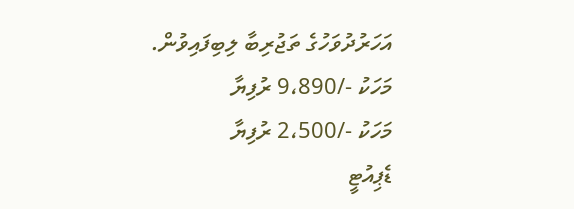އަހަރުދުވަހުގެ ތަޖުރިބާ ލިބިފައިވުން.
މަހަކު -/9،890 ރުފިޔާ
މަހަކު -/2،500 ރުފިޔާ
ޑެޕިއުޓީ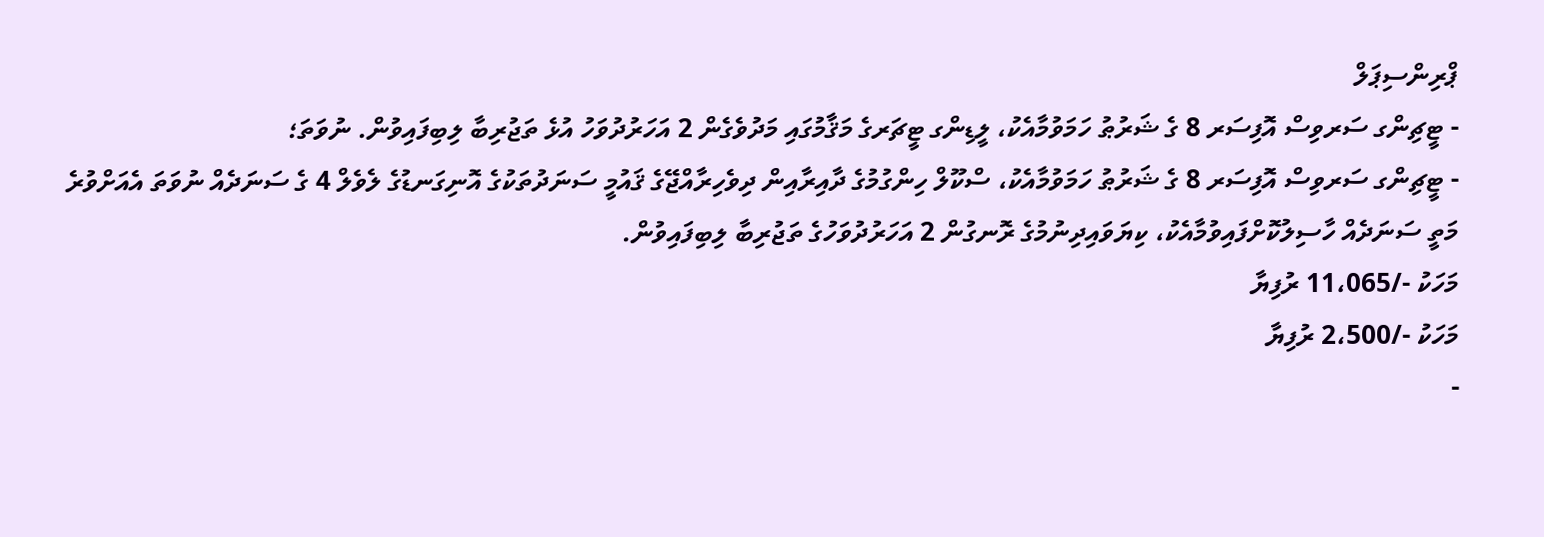ޕްރިންސިޕަލް
- ޓީޗިންގ ސަރވިސް އޮފިސަރ 8 ގެ ޝަރުޠު ހަމަވުމާއެކު، ލީޑިންގ ޓީޗަރގެ މަޤާމުގައި މަދުވެގެން 2 އަހަރުދުވަހު އުޅެ ތަޖުރިބާ ލިބިފައިވުން. ނުވަތަ؛
- ޓީޗިންގ ސަރވިސް އޮފިސަރ 8 ގެ ޝަރުޠު ހަމަވުމާއެކު، ސްކޫލް ހިންގުމުގެ ދާއިރާއިން ދިވެހިރާއްޖޭގެ ޤައުމީ ސަނަދުތަކުގެ އޮނިގަނޑުގެ ލެވެލް 4 ގެ ސަނަދެއް ނުވަތަ އެއަށްވުރެ މަތީ ސަނަދެއް ހާސިލުކޮށްފައިވުމާއެކު، ކިޔަވައިދިނުމުގެ ރޮނގުން 2 އަހަރުދުވަހުގެ ތަޖުރިބާ ލިބިފައިވުން.
މަހަކު -/11،065 ރުފިޔާ
މަހަކު -/2،500 ރުފިޔާ
-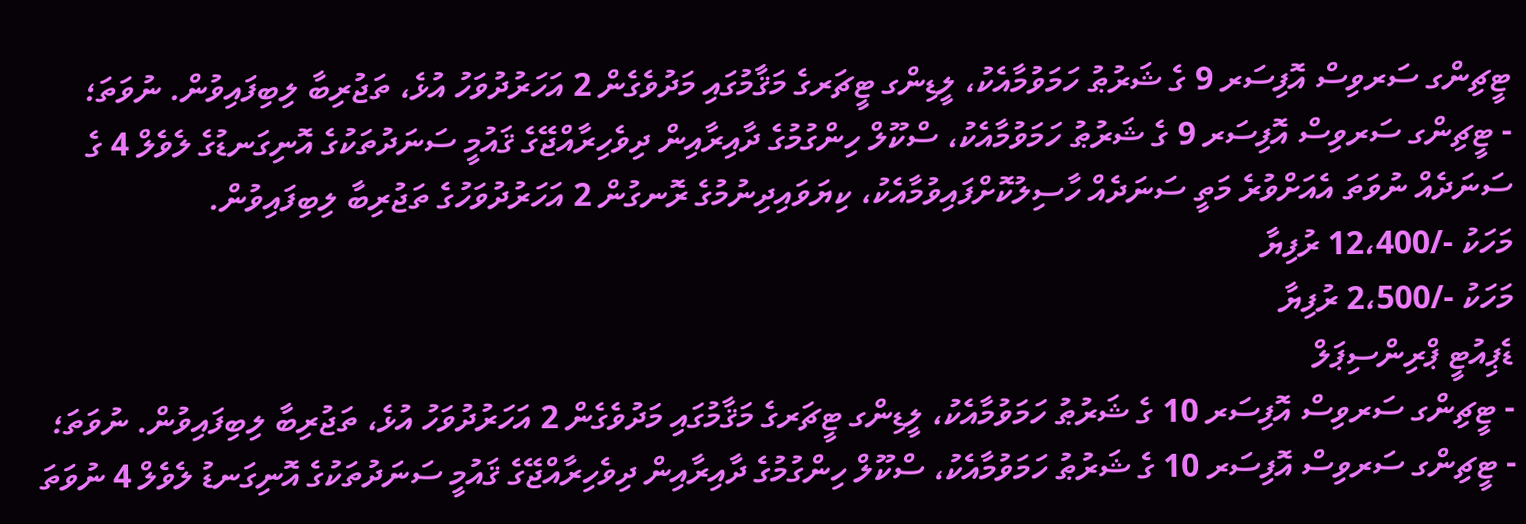ޓީޗިންގ ސަރވިސް އޮފިސަރ 9 ގެ ޝަރުޠު ހަމަވުމާއެކު، ލީޑިންގ ޓީޗަރގެ މަޤާމުގައި މަދުވެގެން 2 އަހަރުދުވަހު އުޅެ، ތަޖުރިބާ ލިބިފައިވުން. ނުވަތަ؛
- ޓީޗިންގ ސަރވިސް އޮފިސަރ 9 ގެ ޝަރުޠު ހަމަވުމާއެކު، ސްކޫލް ހިންގުމުގެ ދާއިރާއިން ދިވެހިރާއްޖޭގެ ޤައުމީ ސަނަދުތަކުގެ އޮނިގަނޑުގެ ލެވެލް 4 ގެ ސަނަދެއް ނުވަތަ އެއަށްވުރެ މަތީ ސަނަދެއް ހާސިލުކޮށްފައިވުމާއެކު، ކިޔަވައިދިނުމުގެ ރޮނގުން 2 އަހަރުދުވަހުގެ ތަޖުރިބާ ލިބިފައިވުން.
މަހަކު -/12،400 ރުފިޔާ
މަހަކު -/2،500 ރުފިޔާ
ޑެޕިއުޓީ ޕްރިންސިޕަލް
- ޓީޗިންގ ސަރވިސް އޮފިސަރ 10 ގެ ޝަރުޠު ހަމަވުމާއެކު، ލީޑިންގ ޓީޗަރގެ މަޤާމުގައި މަދުވެގެން 2 އަހަރުދުވަހު އުޅެ، ތަޖުރިބާ ލިބިފައިވުން. ނުވަތަ؛
- ޓީޗިންގ ސަރވިސް އޮފިސަރ 10 ގެ ޝަރުޠު ހަމަވުމާއެކު، ސްކޫލް ހިންގުމުގެ ދާއިރާއިން ދިވެހިރާއްޖޭގެ ޤައުމީ ސަނަދުތަކުގެ އޮނިގަނޑު ލެވެލް 4 ނުވަތަ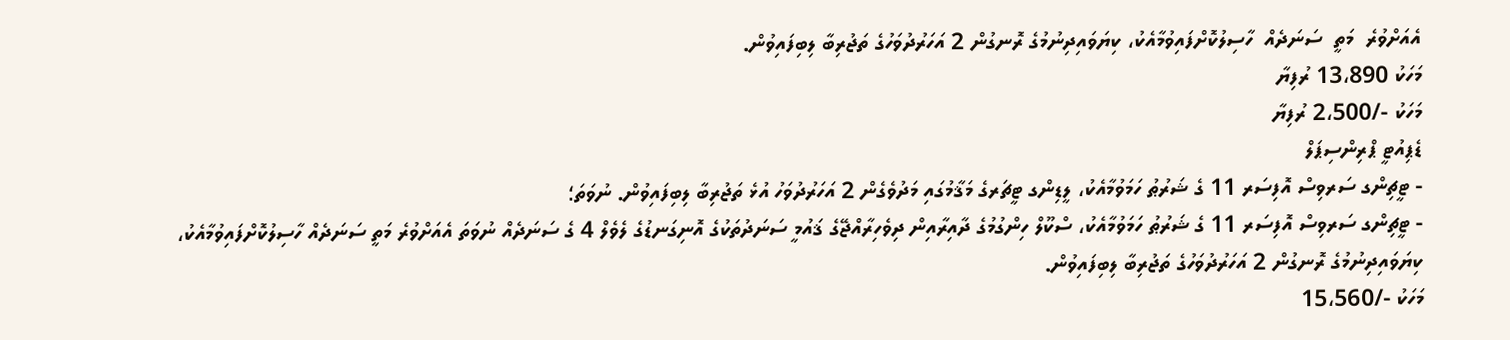އެއަށްވުރެ  މަތީ  ސަނަދެއް  ހާސިލުކޮށްފައިވުމާއެކު، ކިޔަވައިދިނުމުގެ ރޮނގުން 2 އަހަރުދުވަހުގެ ތަޖުރިބާ ލިބިފައިވުން.
މަހަކު 13،890 ރުފިޔާ
މަހަކު -/2،500 ރުފިޔާ
ޑެޕިއުޓީ ޕްރިންސިޕަލް
- ޓީޗިންގ ސަރވިސް އޮފިސަރ 11 ގެ ޝަރުޠު ހަމަވުމާއެކު، ލީޑިންގ ޓީޗަރގެ މަޤާމުގައި މަދުވެގެން 2 އަހަރުދުވަހު އުޅެ ތަޖުރިބާ ލިބިފައިވުން. ނުވަތަ؛
- ޓީޗިންގ ސަރވިސް އޮފިސަރ 11 ގެ ޝަރުޠު ހަމަވުމާއެކު، ސްކޫލް ހިންގުމުގެ ދާއިރާއިން ދިވެހިރާއްޖޭގެ ޤައުމީ ސަނަދުތަކުގެ އޮނިގަނޑުގެ ލެވެލް 4 ގެ ސަނަދެއް ނުވަތަ އެއަށްވުރެ މަތީ ސަނަދެއް ހާސިލުކޮށްފައިވުމާއެކު، ކިޔަވައިދިނުމުގެ ރޮނގުން 2 އަހަރުދުވަހުގެ ތަޖުރިބާ ލިބިފައިވުން.
މަހަކު -/15،560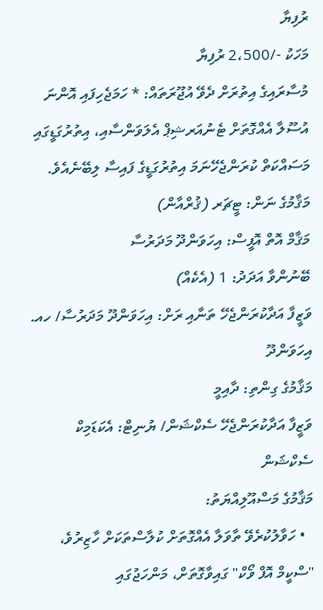ރުފިޔާ
މަހަކު -/2،500 ރުފިޔާ
މުސާރައިގެ އިތުރަށް ދެވޭ އުޖޫރަތައް: * ހަމަޖެހިފައި އޮންނަ އުސޫލާ އެއްގޮތަށް ޓެނުއަރޝިޕް އެލަވަންސާއި، އިތުރުގަޑީގައި މަސައްކަތް ކުރަންޖެހޭނަމަ އިތުރުގަޑީގެ ފައިސާ ލިބޭނެއެވެ.
މަޤާމުގެ ނަން: ޓީޗަރ (ޤުރްއާން)
މަޤާމް އޮތް އޮފީސް: އިހަވަންދޫ މަދަރުސާ
ބޭނުންވާ އަދަދު: 1 (އެކެއް)
ވަޒީފާ އަދާކުރަންޖެހޭ ތަނާއި ރަށް: އިހަވަންދޫ މަދަރުސާ/ ހއ. އިހަވަންދޫ
މަޤާމުގެ ގިންތި: ދާއިމީ
ވަޒީފާ އަދާކުރަންޖެހޭ ސެކްޝަން/ ޔުނިޓް: އެކަޑަމިކް ސެކްޝަން
މަޤާމުގެ މަސްއޫލިއްޔަތު:
  • ހަވާލުކުރެވޭ ތާވަލާ އެއްގޮތަށް ކުލާސްތަކަށް ހާޒިރުވެ، "ސްކީމް އޮފް ވޯކް" ގައިވާގޮތަށް، މަންހަޖުގައި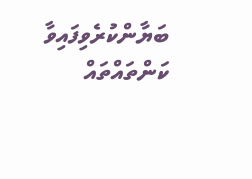ބަޔާންކުރެވިފައިވާ ކަންތައްތައް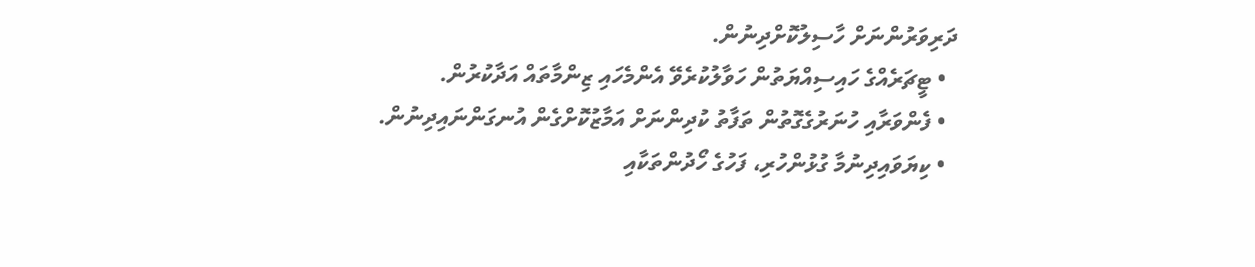ދަރިވަރުންނަށް ހާސިލުކޮށްދިނުން.
  • ޓީޗަރެއްގެ ހައިސިއްޔަތުން ހަވާލުކުރެވޭ އެންމެހައި ޒިންމާތައް އަދާކުރުން.
  • ފެންވަރާއި ހުނަރުގެގޮތުން ތަފާތު ކުދިންނަށް އަމާޒުކޮށްގެން އުނގަންނައިދިނުން.
  • ކިޔަވައިދިނުމާ ގުޅުންހުރި، ފަހުގެ ހޯދުންތަކާއި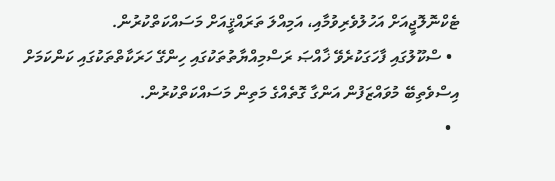ޓެކްނޮލޮޖީއަށް އަހުލުވެރިވުމާއި، އަމިއްލަ ތަރައްޤީއަށް މަސައްކަތްކުރުން.
  • ސްކޫލުގައި ފާހަގަކުރެވޭ ޚާއްޞަ ރަސްމިއްޔާތުތަކުގައި ހިންގޭ ހަރަކާތްތަކުގައި ކަންކަމަށް އިސްވެތިބޭ މުވައްޒަފުން އަންގާ ގޮތެއްގެ މަތިން މަސައްކަތްކުރުން.
  •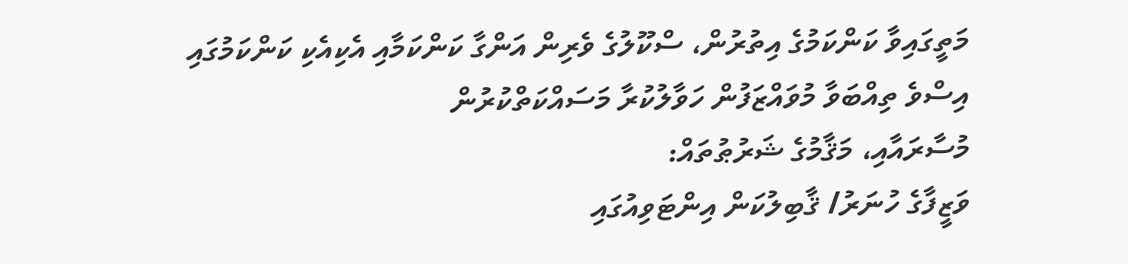މަތީގައިވާ ކަންކަމުގެ އިތުރުން، ސްކޫލުގެ ވެރިން އަންގާ ކަންކަމާއި އެކިއެކި ކަންކަމުގައި އިސްވެ ތިއްބަވާ މުވައްޒަފުން ހަވާލުކުރާ މަސައްކަތްކުރުން
މުސާރައާއި، މަޤާމުގެ ޝަރުޠުތައް:
ވަޒީފާގެ ހުނަރު/ ޤާބިލުކަން އިންޓަވިއުގައި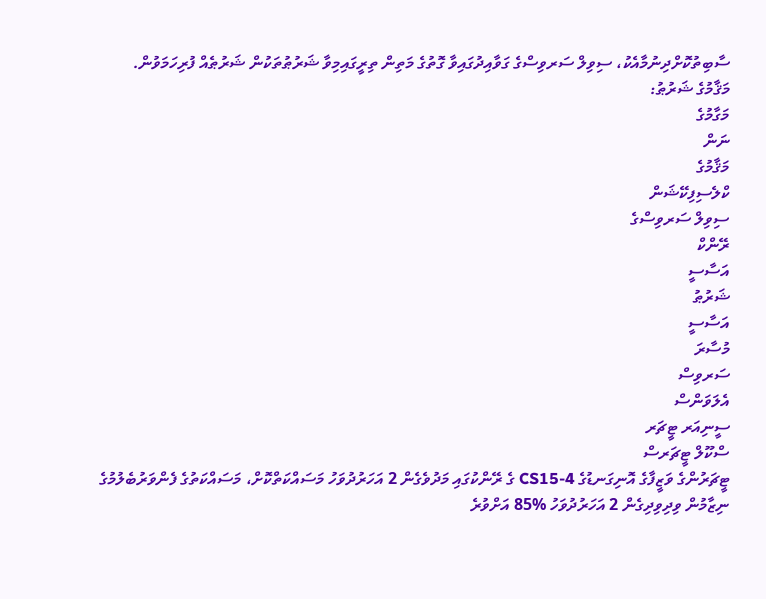ސާބިތުކޮށްދިނުމާއެކު، ސިވިލް ސަރވިސްގެ ގަވާއިދުގައިވާ ގޮތުގެ މަތިން ތިރީގައިމިވާ ޝަރުޠުތަކުން ޝަރުޠެއް ފުރިހަމަވުން.
މަޤާމުގެ ޝަރުޠު:
މަގާމުގެ
ނަން
މަޤާމުގެ
ކްލެސިފިކޭޝަން
ސިވިލް ސަރވިސްގެ
ރޭންކް
އަސާސީ
ޝަރުޠު
އަސާސީ
މުސާރަ
ސަރވިސް
އެލަވަންސް
ސީނިއަރ ޓީޗަރ
ސްކޫލް ޓީޗަރސް
ޓީޗަރުންގެ ވަޒީފާގެ އޮނިގަނޑުގެ CS15-4 ގެ ރޭންކުގައި މަދުވެގެން 2 އަހަރުދުވަހު މަސައްކަތްކޮށް، މަސައްކަތުގެ ފެންވަރުބެލުމުގެ ނިޒާމުން ވިދިވިދިގެން 2 އަހަރުދުވަހު %85 އަށްވުރެ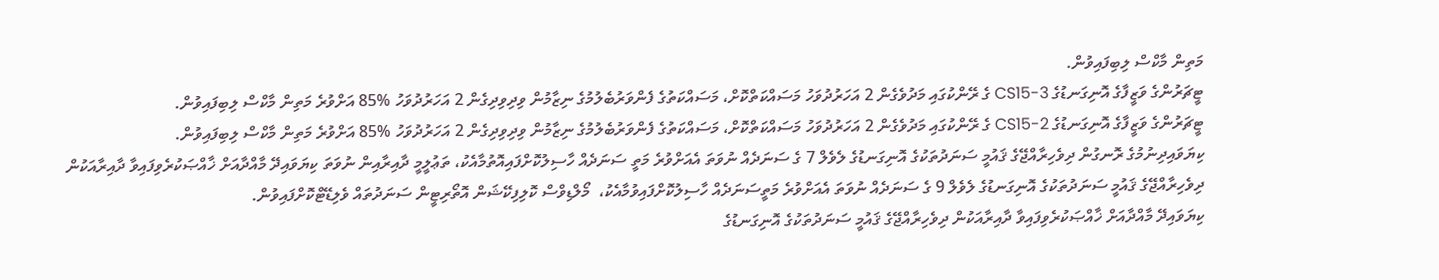މަތިން މާކްސް ލިބިފައިވުން.
ޓީޗަރުންގެ ވަޒީފާގެ އޮނިގަނޑުގެ CS15-3 ގެ ރޭންކުގައި މަދުވެގެން 2 އަހަރުދުވަހު މަސައްކަތްކޮށް، މަސައްކަތުގެ ފެންވަރުބެލުމުގެ ނިޒާމުން ވިދިވިދިގެން 2 އަހަރުދުވަހު %85 އަށްވުރެ މަތިން މާކްސް ލިބިފައިވުން.
ޓީޗަރުންގެ ވަޒީފާގެ އޮނިގަނޑުގެ CS15-2 ގެ ރޭންކުގައި މަދުވެގެން 2 އަހަރުދުވަހު މަސައްކަތްކޮށް، މަސައްކަތުގެ ފެންވަރުބެލުމުގެ ނިޒާމުން ވިދިވިދިގެން 2 އަހަރުދުވަހު %85 އަށްވުރެ މަތިން މާކްސް ލިބިފައިވުން.
ކިޔަވައިދިނުމުގެ ރޮނގުން ދިވެހިރާއްޖޭގެ ޤައުމީ ސަނަދުތަކުގެ އޮނިގަނޑުގެ ލެވެލް 7 ގެ ސަނަދެއް ނުވަތަ އެއަށްވުރެ މަތީ ސަނަދެއް ހާސިލުކޮށްފައިއޮތުމާއެކު، ތަޢުލީމީ ދާއިރާއިން ނުވަތަ ކިޔަވައިދޭ މާއްދާއަށް ޚާއްޞަކުރެވިފައިވާ ދާއިރާއަކުން ދިވެހިރާއްޖޭގެ ޤައުމީ ސަނަދުތަކުގެ އޮނިގަނޑުގެ ލެވެލް 9 ގެ ސަނަދެއް ނުވަތަ އެއަށްވުރެ މަތީސަނަދެއް ހާސިލުކޮށްފައިވުމާއެކު،  މޯލްޑިވްސް ކޮލިފިކޭޝަން އޮތޯރިޓީން ސަނަދުތައް ވެލިޑޭޓްކޮށްފައިވުން.
ކިޔަވައިދޭ މާއްދާއަށް ޚާއްޞަކުރެވިފައިވާ ދާއިރާއަކުން ދިވެހިރާއްޖޭގެ ޤައުމީ ސަނަދުތަކުގެ އޮނިގަނޑުގެ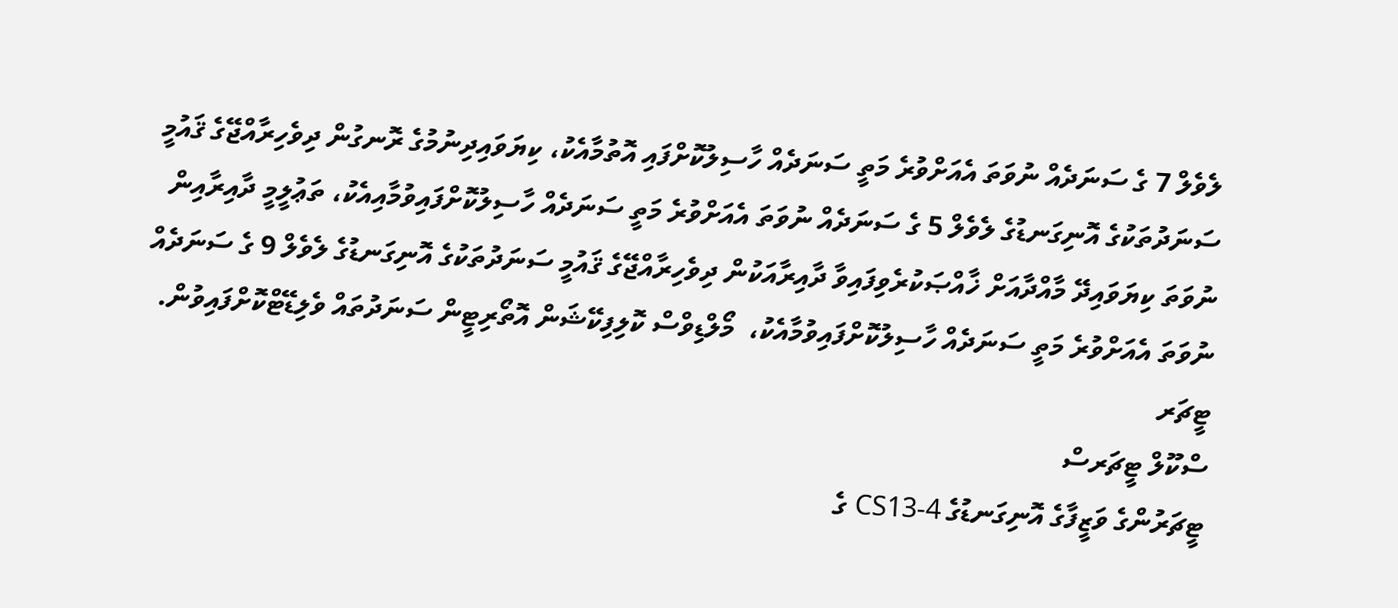ލެވެލް 7 ގެ ސަނަދެއް ނުވަތަ އެއަށްވުރެ މަތީ ސަނަދެއް ހާސިލުކޮށްފައި އޮތުމާއެކު، ކިޔަވައިދިނުމުގެ ރޮނގުން ދިވެހިރާއްޖޭގެ ޤައުމީ ސަނަދުތަކުގެ އޮނިގަނޑުގެ ލެވެލް 5 ގެ ސަނަދެއް ނުވަތަ އެއަށްވުރެ މަތީ ސަނަދެއް ހާސިލުކޮށްފައިވުމާއިއެކު، ތަޢުލީމީ ދާއިރާއިން ނުވަތަ ކިޔަވައިދޭ މާއްދާއަށް ޚާއްޞަކުރެވިފައިވާ ދާއިރާއަކުން ދިވެހިރާއްޖޭގެ ޤައުމީ ސަނަދުތަކުގެ އޮނިގަނޑުގެ ލެވެލް 9 ގެ ސަނަދެއް ނުވަތަ އެއަށްވުރެ މަތީ ސަނަދެއް ހާސިލުކޮށްފައިވުމާއެކު،  މޯލްޑިވްސް ކޮލިފިކޭޝަން އޮތޯރިޓީން ސަނަދުތައް ވެލިޑޭޓްކޮށްފައިވުން.
ޓީޗަރ
ސްކޫލް ޓީޗަރސް
ޓީޗަރުންގެ ވަޒީފާގެ އޮނިގަނޑުގެ 4-CS13 ގެ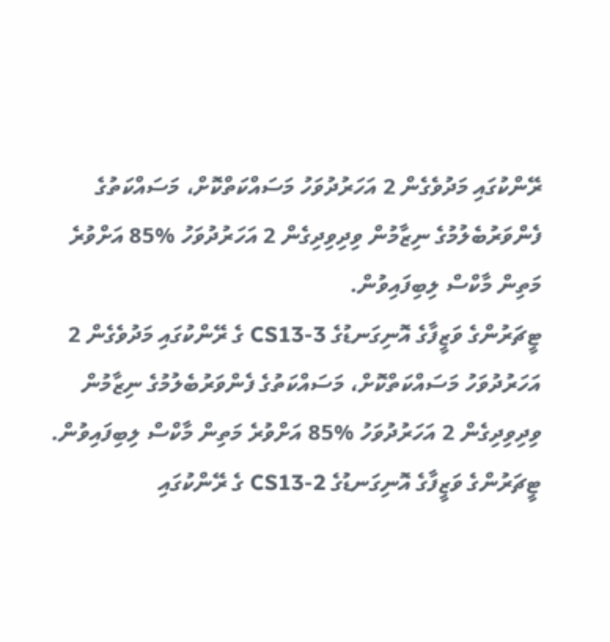ރޭންކުގައި މަދުވެގެން 2 އަހަރުދުވަހު މަސައްކަތްކޮށް، މަސައްކަތުގެ ފެންވަރުބެލުމުގެ ނިޒާމުން ވިދިވިދިގެން 2 އަހަރުދުވަހު %85 އަށްވުރެ މަތިން މާކްސް ލިބިފައިވުން.
ޓީޗަރުންގެ ވަޒީފާގެ އޮނިގަނޑުގެ 3-CS13 ގެ ރޭންކުގައި މަދުވެގެން 2 އަހަރުދުވަހު މަސައްކަތްކޮށް، މަސައްކަތުގެ ފެންވަރުބެލުމުގެ ނިޒާމުން ވިދިވިދިގެން 2 އަހަރުދުވަހު %85 އަށްވުރެ މަތިން މާކްސް ލިބިފައިވުން.
ޓީޗަރުންގެ ވަޒީފާގެ އޮނިގަނޑުގެ 2-CS13 ގެ ރޭންކުގައި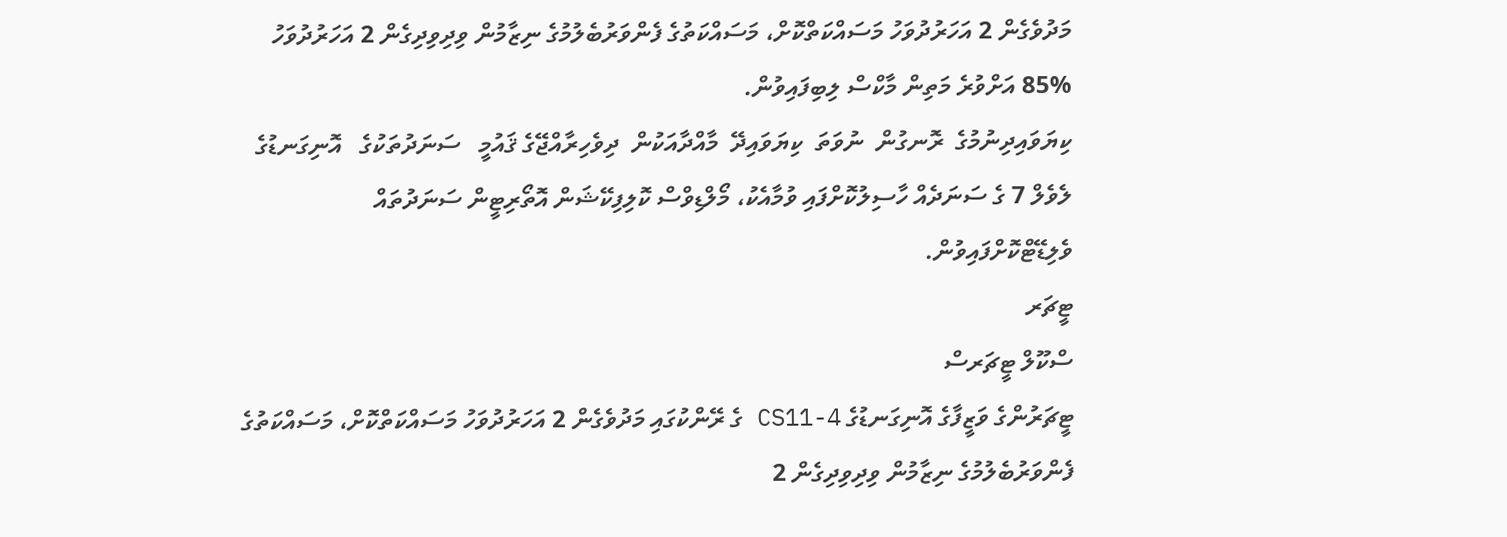މަދުވެގެން 2 އަހަރުދުވަހު މަސައްކަތްކޮށް، މަސައްކަތުގެ ފެންވަރުބެލުމުގެ ނިޒާމުން ވިދިވިދިގެން 2 އަހަރުދުވަހު %85 އަށްވުރެ މަތިން މާކްސް ލިބިފައިވުން.
ކިޔަވައިދިނުމުގެ  ރޮނގުން  ނުވަތަ  ކިޔަވައިދޭ  މާއްދާއަކުން  ދިވެހިރާއްޖޭގެ ޤައުމީ   ސަނަދުތަކުގެ   އޮނިގަނޑުގެ  ލެވެލް 7 ގެ ސަނަދެއް ހާސިލުކޮށްފައި ވުމާއެކު، މޯލްޑިވްސް ކޮލިފިކޭޝަން އޮތޯރިޓީން ސަނަދުތައް ވެލިޑޭޓްކޮށްފައިވުން.
ޓީޗަރ
ސްކޫލް ޓީޗަރސް
ޓީޗަރުންގެ ވަޒީފާގެ އޮނިގަނޑުގެ 4-CS11 ގެ ރޭންކުގައި މަދުވެގެން 2 އަހަރުދުވަހު މަސައްކަތްކޮށް، މަސައްކަތުގެ ފެންވަރުބެލުމުގެ ނިޒާމުން ވިދިވިދިގެން 2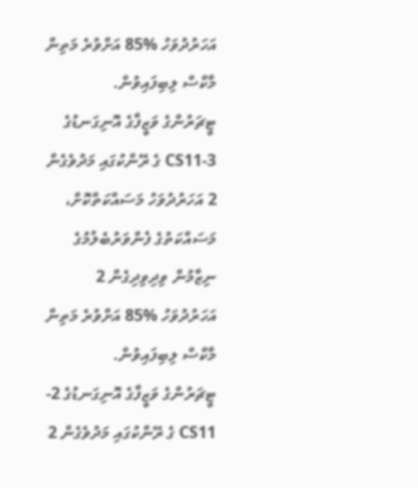އަހަރުދުވަހު %85 އަށްވުރެ މަތިން މާކްސް ލިބިފައިވުން.
ޓީޗަރުންގެ ވަޒީފާގެ އޮނިގަނޑުގެ CS11-3 ގެ ރޭންކުގައި މަދުވެގެން 2 އަހަރުދުވަހު މަސައްކަތްކޮށް، މަސައްކަތުގެ ފެންވަރުބެލުމުގެ ނިޒާމުން ވިދިވިދިގެން 2 އަހަރުދުވަހު %85 އަށްވުރެ މަތިން މާކްސް ލިބިފައިވުން.
ޓީޗަރުންގެ ވަޒީފާގެ އޮނިގަނޑުގެ 2-CS11 ގެ ރޭންކުގައި މަދުވެގެން 2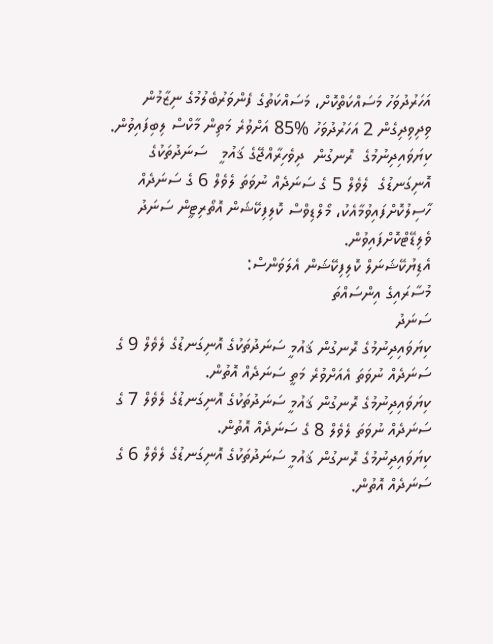އަހަރުދުވަހު މަސައްކަތްކޮށް، މަސައްކަތުގެ ފެންވަރުބެލުމުގެ ނިޒާމުން ވިދިވިދިގެން 2 އަހަރުދުވަހު %85 އަށްވުރެ މަތިން މާކްސް ލިބިފައިވުން.
ކިޔަވައިދިނުމުގެ  ރޮނގުން  ދިވެހިރާއްޖޭގެ ޤައުމީ   ސަނަދުތަކުގެ   އޮނިގަނޑުގެ  ލެވެލް 5 ގެ ސަނަދެއް ނުވަތަ ލެވެލް 6 ގެ ސަނަދެއް ހާސިލުކޮށްފައިވުމާއެކު، މޯލްޑިވްސް ކޮލިފިކޭޝަން އޮތޯރިޓީން ސަނަދު ވެލިޑޭޓްކޮށްފައިވުން.
އެޑިޔުކޭޝަނަލް ކޮލިފިކޭޝަން އެލަވަންސް:
މުސާރައިގެ އިންސައްތަ
ސަނަދު
ކިޔަވައިދިނުމުގެ ރޮނގުން ޤައުމީ ސަނަދުތަކުގެ އޮނިގަނޑުގެ ލެވެލް 9 ގެ ސަނަދެއް ނުވަތަ އެއަށްވުރެ މަތީ ސަނަދެއް އޮތުން.
ކިޔަވައިދިނުމުގެ ރޮނގުން ޤައުމީ ސަނަދުތަކުގެ އޮނިގަނޑުގެ ލެވެލް 7 ގެ ސަނަދެއް ނުވަތަ ލެވެލް 8 ގެ ސަނަދެއް އޮތުން.
ކިޔަވައިދިނުމުގެ ރޮނގުން ޤައުމީ ސަނަދުތަކުގެ އޮނިގަނޑުގެ ލެވެލް 6 ގެ ސަނަދެއް އޮތުން.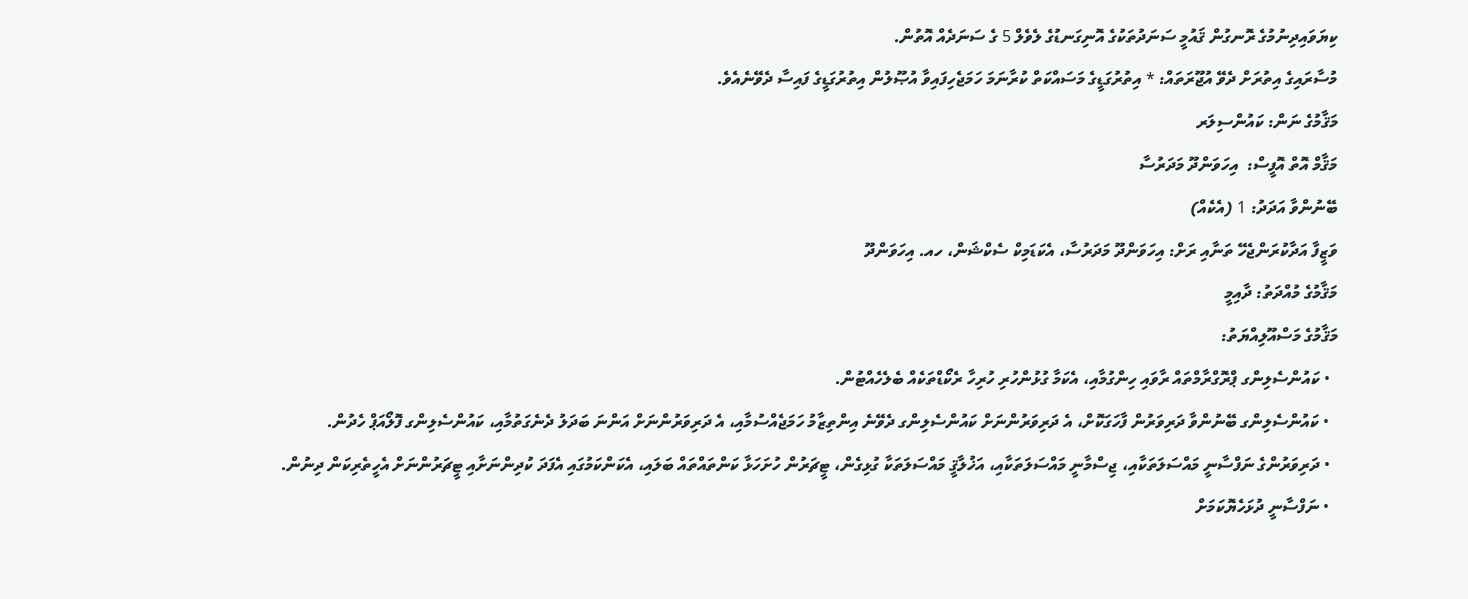ކިޔަވައިދިނުމުގެ ރޮނގުން ޤައުމީ ސަނަދުތަކުގެ އޮނިގަނޑުގެ ލެވެލް 5 ގެ ސަނަދެއް އޮތުން.
މުސާރައިގެ އިތުރަށް ދެވޭ އުޖޫރަތައް: * އިތުރުގަޑީގެ މަސައްކަތް ކުރާނަމަ ހަމަޖެހިފައިވާ އުޞޫލުން އިތުރުގަޑީގެ ފައިސާ ދެވޭނެއެވެ.
މަޤާމުގެ ނަން: ކައުންސިލަރ
މަޤާމް އޮތް އޮފީސް:  އިހަވަންދޫ މަދަރުސާ
ބޭނުންވާ އަދަދު: 1 (އެކެއް)
ވަޒީފާ އަދާކުރަންޖެހޭ ތަނާއި ރަށް: އިހަވަންދޫ މަދަރުސާ، އެކަޑަމިކް ސެކްޝަން، ހއ. އިހަވަންދޫ
މަޤާމުގެ މުއްދަތު: ދާއިމީ
މަޤާމުގެ މަސްއޫލިއްޔަތު:
  • ކައުންސެލިންގ ޕްރޮގްރާމްތައް ރާވައި ހިންގުމާއި، އެކަމާ ގުޅުންހުރި ހުރިހާ ރެކޯޑްތަކެއް ބެލެހެއްޓުން.
  • ކައުންސެލިންގ ބޭނުންވާ ދަރިވަރުން ފާހަގަކޮށް، އެ ދަރިވަރުންނަށް ކައުންސެލިންގ ދެވޭނެ އިންތިޒާމު ހަމަޖެއްސުމާއި، އެ ދަރިވަރުންނަށް އަންނަ ބަދަލު ދެނެގަތުމާއި، ކައުންސެލިންގ ފޮލޯއަޕް ހެދުން.
  • ދަރިވަރުންގެ ނަފްސާނީ މައްސަލަތަކާއި، ޖިސްމާނީ މައްސަލަތަކާއި، އަޚުލާޤީ މައްސަލަތަކާ ގުޅިގެން، ޓީޗަރުން ހުށަހަޅާ ކަންތައްތައް ބަލައި، އެކަންކަމުގައި އެފަދަ ކުދިންނަށާއި ޓީޗަރުންނަށް އެހީތެރިކަން ދިނުން.
  • ނަފްސާނީ ދުޅަހެޔޮކަމަށް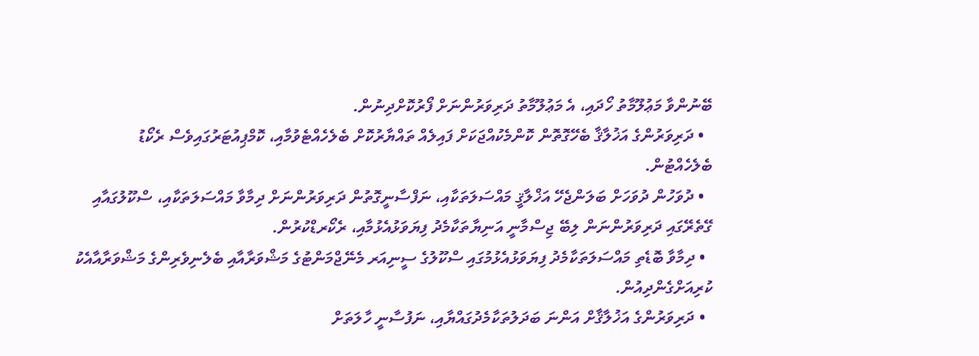ބޭނުންވާ މަޢުލޫމާތު ހޯދައި، އެ މަޢުލޫމާތު ދަރިވަރުންނަށް ފޯރުކޮށްދިނުން.
  • ދަރިވަރުންގެ އަޚުލާޤާ ބެހޭގޮތޮން ކޮންމެކުއްޖަކަށް ފައިލެއް ތައްޔާރުކޮށް ބެލެހެއްޓެވުމާއި، ކޮމްޕިއުޓަރުގައިވެސް ރެކޯޑު ބެލެހެއްޓުން.
  • ދުވަހުން ދުވަހަށް ބަލަންޖެހޭ އަޚްލާޤީ މައްސަލަތަކާއި، ނަފްސާނީގޮތުން ދަރިވަރުންނަށް ދިމާވާ މައްސަލަތަކާއި، ސްކޫލުގައާއި ގޭތެރޭގައި ދަރިވަރުންނަން ލިބޭ ޖިސްމާނީ އަނިޔާތަކާމެދު ފިޔަވަޅުއެޅުމާއި، ރެކޯރޑްކުރުން.
  • ދިމާވާ ބޮޑެތި މައްސަލަތަކާމެދު ފިޔަވަޅުއެޅުމުގައި ސްކޫލުގެ ސީނިއަރ މެނޭޖްމަންޓުގެ މަޝްވަރާއާއި ބެލެނިވެރިންގެ މަޝްވަރާއާއެކު ކުރިއަށްގެންދިއުން.
  • ދަރިވަރުންގެ އަޚުލާޤާށް އަންނަ ބަދަލުތަކާމެދުގައްޔާއި، ނަފުސާނީ ހާލަތަށް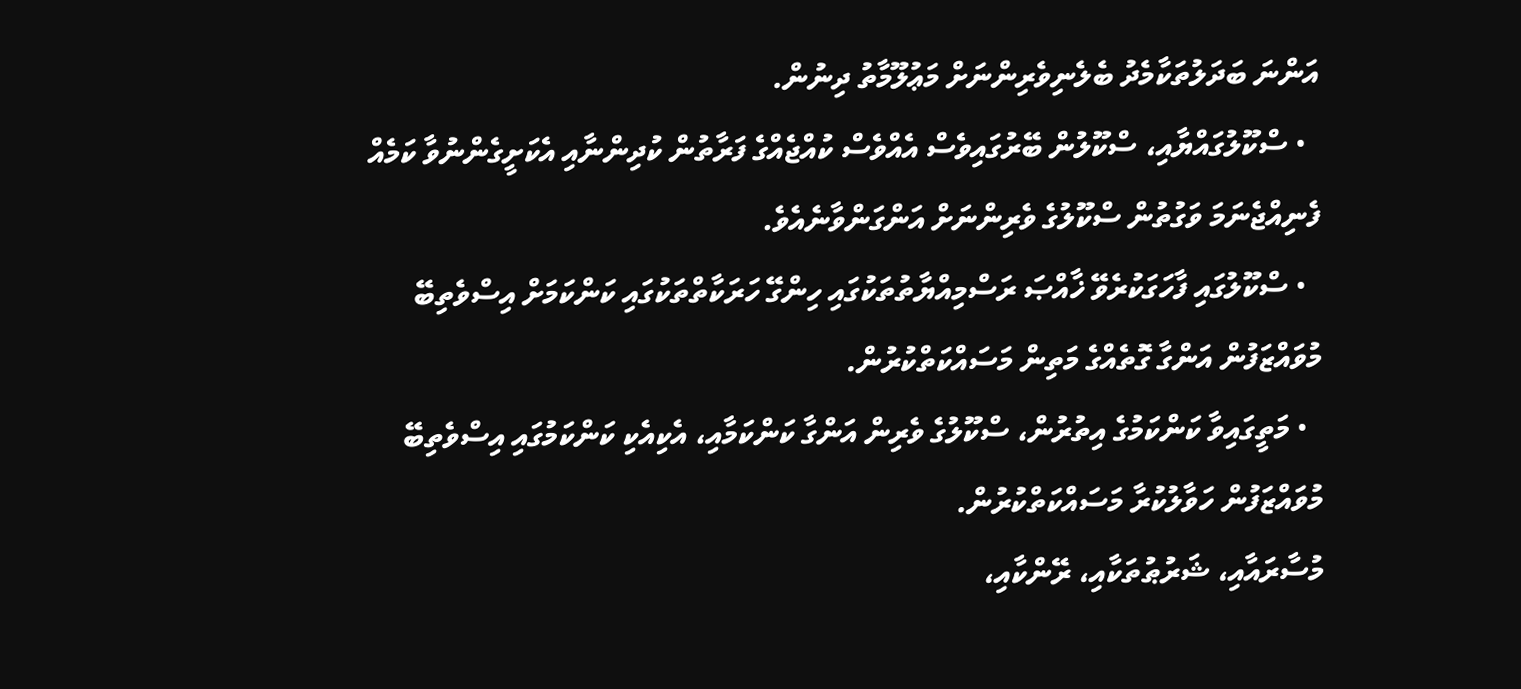އަންނަ ބަދަލުތަކާމެދު ބެލެނިވެރިންނަށް މަޢުލޫމާތު ދިނުން.
  • ސްކޫލުގައްޔާއި، ސްކޫލުން ބޭރުގައިވެސް އެއްވެސް ކުއްޖެއްގެ ފަރާތުން ކުދިންނާއި އެކަށީގެންނުވާ ކަމެއް ފެނިއްޖެނަމަ ވަގުތުން ސްކޫލުގެ ވެރިންނަށް އަންގަންވާނެއެވެ.
  • ސްކޫލުގައި ފާހަގަކުރެވޭ ޚާއްޞަ ރަސްމިއްޔާތުތަކުގައި ހިންގޭ ހަރަކާތްތަކުގައި ކަންކަމަށް އިސްވެތިބޭ މުވައްޒަފުން އަންގާ ގޮތެއްގެ މަތިން މަސައްކަތްކުރުން.
  • މަތީގައިވާ ކަންކަމުގެ އިތުރުން، ސްކޫލުގެ ވެރިން އަންގާ ކަންކަމާއި، އެކިއެކި ކަންކަމުގައި އިސްވެތިބޭ މުވައްޒަފުން ހަވާލުކުރާ މަސައްކަތްކުރުން.
މުސާރައާއި، ޝަރުޠުތަކާއި، ރޭންކާއި،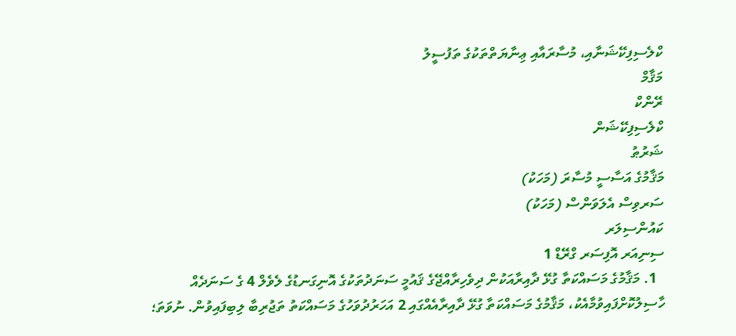ކްލެސިފިކޭޝަނާއި، މުސާރައާއި ޢިނާޔަތްތަކުގެ ތަފުސީލު
މަޤާމް
ރޭންކް
ކްލެސިފިކޭޝަން
ޝަރުޠު
މަޤާމުގެ އަސާސީ މުސާރަ (މަހަކު)
ސަރވިސް އެލަވަންސް (މަހަކު)
ކައުންސިލަރ
ސިނިއަރ އޮފިސަރ ގްރޭޑް 1
  1. މަޤާމުގެ މަސައްކަތާ ގުޅޭ ދާއިރާއަކުން ދިވެހިރާއްޖޭގެ ޤައުމީ ސަނަދުތަކުގެ އޮނިގަނޑުގެ ލެވެލް 4 ގެ ސަނަދެއް ހާސިލުކޮށްފައިވުމާއެކު، މަޤާމުގެ މަސައްކަތާ ގުޅޭ ދާއިރާއެއްގައި 2 އަހަރުދުވަހުގެ މަސައްކަތު ތަޖުރިބާ ލިބިފައިވުން. ނުވަތަ؛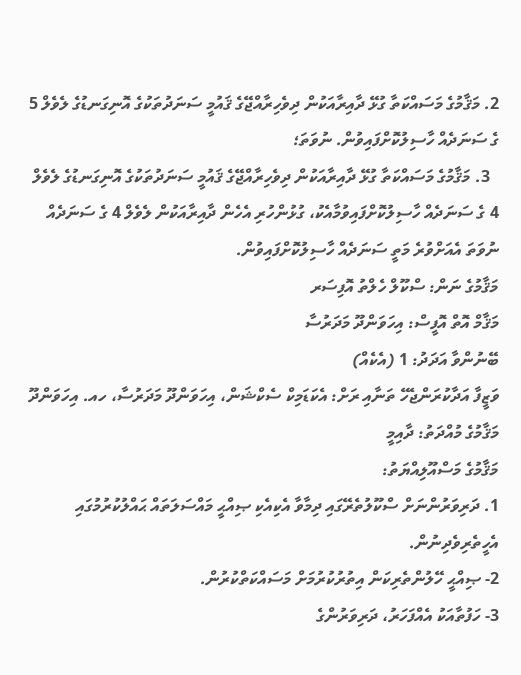2. މަޤާމުގެ މަސައްކަތާ ގުޅޭ ދާއިރާއަކުން ދިވެހިރާއްޖޭގެ ޤައުމީ ސަނަދުތަކުގެ އޮނިގަނޑުގެ ލެވެލް 5 ގެ ސަނަދެއް ހާސިލުކޮށްފައިވުން. ނުވަތަ؛
  3. މަޤާމުގެ މަސައްކަތާ ގުޅޭ ދާއިރާއަކުން ދިވެހިރާއްޖޭގެ ޤައުމީ ސަނަދުތަކުގެ އޮނިގަނޑުގެ ލެވެލް 4 ގެ ސަނަދެއް ހާސިލުކޮށްފައިވުމާއެކު، ގުޅުންހުރި އެހެން ދާއިރާއަކުން ލެވެލް 4 ގެ ސަނަދެއް ނުވަތަ އެއަށްވުރެ މަތީ ސަނަދެއް ހާސިލުކޮށްފައިވުން.
މަޤާމުގެ ނަން: ސްކޫލް ހެލްތު އޮފިސަރ
މަޤާމް އޮތް އޮފީސް: އިހަވަންދޫ މަދަރުސާ
ބޭނުންވާ އަދަދު: 1 (އެކެއް)
ވަޒީފާ އަދާކުރަންޖެހޭ ތަނާއި ރަށް: އެކަޑަމިކް ސެކްޝަން، އިހަވަންދޫ މަދަރުސާ، ހއ. އިހަވަންދޫ
މަޤާމުގެ މުއްދަތު: ދާއިމީ
މަޤާމުގެ މަސްއޫލިއްޔަތު:
1. ދަރިވަރުންނަށް ސްކޫލުތެރޭގައި ދިމާވާ އެކިއެކި ޞިއްޙީ މައްސަލަތައް ޙައްލުކުރުމުގައި އެހީތެރިވެދިނުން.
2- ޞިއްޙީ ހޭލުންތެރިކަން އިތުރުކުރުމަށް މަސައްކަތްކުރުން.
3- ހަފުތާއަކު އެއްފަހަރު، ދަރިވަރުންގެ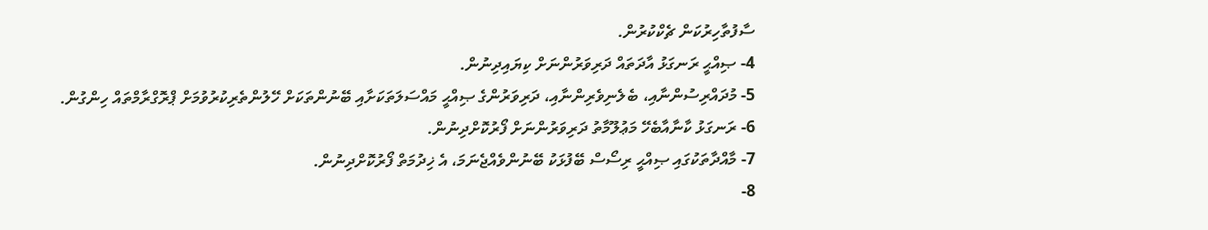ސާފުތާހިރުކަން ޗެކްކުރުން.
4- ޞިއްޙީ ރަނގަޅު އާދަތައް ދަރިވަރުންނަށް ކިޔައިދިނުން.
5- މުދައްރިސުންނާއި، ބެލެނިވެރިންނާއި، ދަރިވަރުންގެ ޞިއްޙީ މައްސަލަތަކަށާއި ބޭނުންތަކަށް ހޭލުންތެރިކުރުވުމަށް ޕްރޮގްރާމްތައް ހިންގުން.
6- ރަނގަޅު ކާނާއާބެހޭ މަޢުލޫމާތު ދަރިވަރުންނަށް ފޯރުކޮށްދިނުން.
7- މާއްދާތަކުގައި ޞިއްޙީ ރިސޯސް ބޭފުޅަކު ބޭނުންވެއްޖެނަމަ، އެ ޚިދުމަތް ފޯރުކޮށްދިނުން.
8-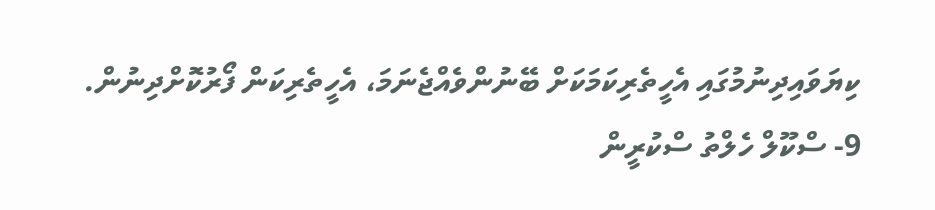ކިޔަވައިދިނުމުގައި އެހީތެރިކަމަކަށް ބޭނުންވެއްޖެނަމަ، އެހީތެރިކަން ފޯރުކޮށްދިނުން.
9- ސްކޫލް ހެލްތު ސްކުރީން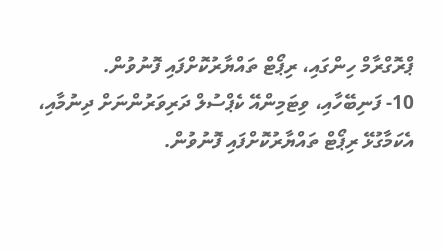ޕްރޮގްރާމް ހިންގައި، ރިޕޯޓް ތައްޔާރުކޮށްފައި ފޮނުވުން.
10- ފަނިބޭހާއި، ވިޓަމިންއޭ ކެޕްސުލް ދަރިވަރުންނަށް ދިނުމާއި، އެކަމާގުޅޭ ރިޕޯޓް ތައްޔާރުކޮށްފައި ފޮނުވުން.